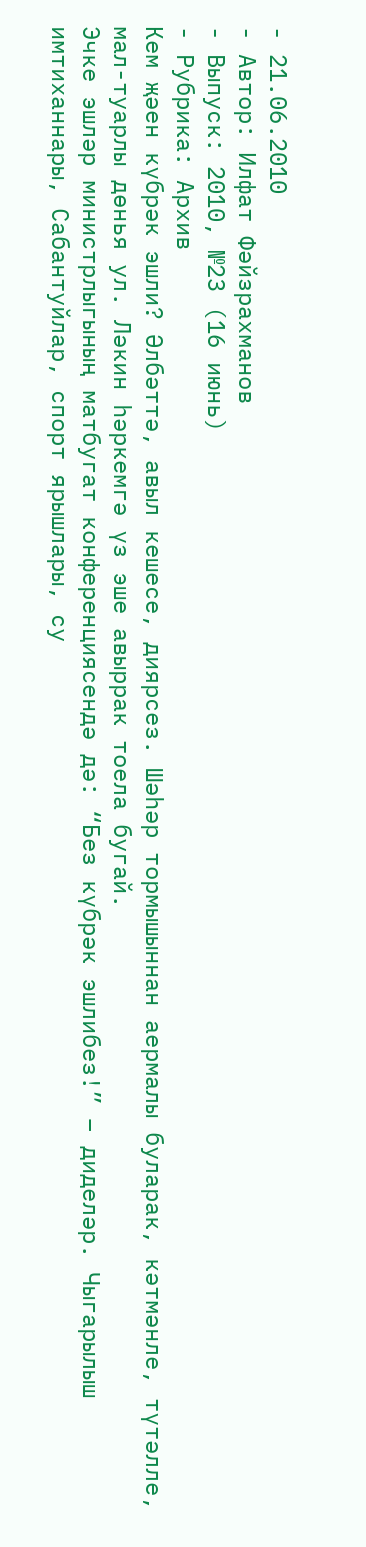- 21.06.2010
- Автор: Илфат Фәйзрахманов
- Выпуск: 2010, №23 (16 июнь)
- Рубрика: Архив
Кем җәен күбрәк эшли? Әлбәттә, авыл кешесе, диярсез. Шәһәр тормышыннан аермалы буларак, кәтмәнле, түтәлле, мал-туарлы дөнья ул. Ләкин һәркемгә үз эше авыррак тоела бугай.
Эчке эшләр министрлыгының матбугат конференциясендә дә: “Без күбрәк эшлибез!” – диделәр. Чыгарылыш имтиханнары, Сабантуйлар, спорт ярышлары, су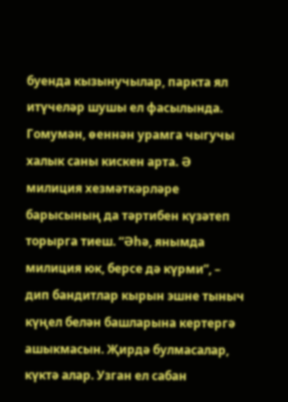буенда кызынучылар, паркта ял итүчеләр шушы ел фасылында. Гомумән, өеннән урамга чыгучы халык саны кискен арта. Ә милиция хезмәткәрләре барысының да тәртибен күзәтеп торырга тиеш. “Әһә, янымда милиция юк, берсе дә күрми”, – дип бандитлар кырын эшне тыныч күңел белән башларына кертергә ашыкмасын. Җирдә булмасалар, күктә алар. Узган ел сабан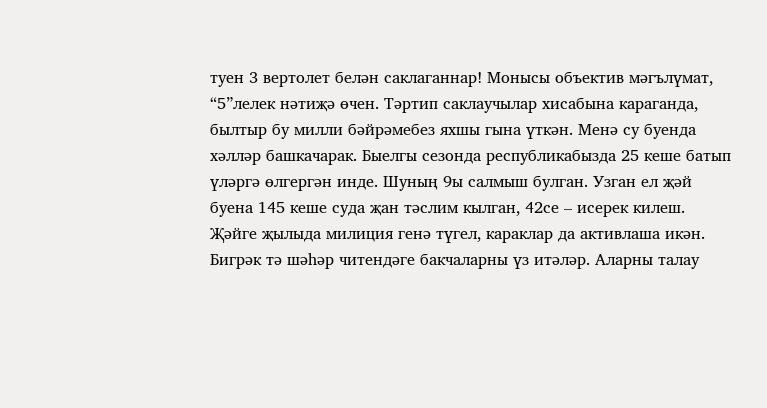туен 3 вертолет белән саклаганнар! Монысы объектив мәгълүмат, “5”лелек нәтиҗә өчен. Тәртип саклаучылар хисабына караганда, былтыр бу милли бәйрәмебез яхшы гына үткән. Менә су буенда хәлләр башкачарак. Быелгы сезонда республикабызда 25 кеше батып үләргә өлгергән инде. Шуның 9ы салмыш булган. Узган ел җәй буена 145 кеше суда җан тәслим кылган, 42се – исерек килеш.
Җәйге җылыда милиция генә түгел, караклар да активлаша икән. Бигрәк тә шәһәр читендәге бакчаларны үз итәләр. Аларны талау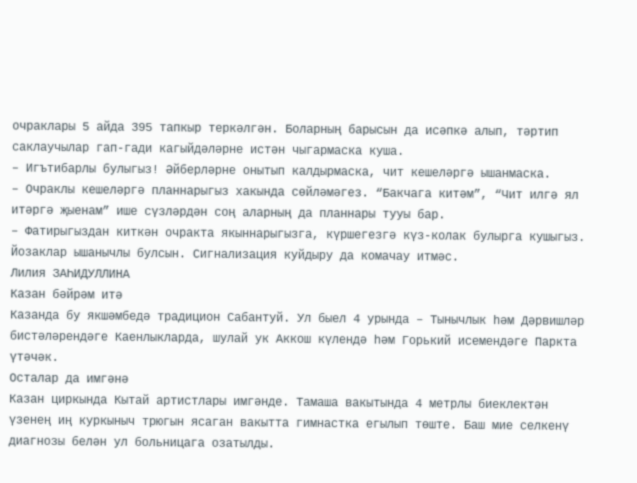очраклары 5 айда 395 тапкыр теркәлгән. Боларның барысын да исәпкә алып, тәртип саклаучылар гап-гади кагыйдәләрне истән чыгармаска куша.
– Игътибарлы булыгыз! Әйберләрне онытып калдырмаска, чит кешеләргә ышанмаска.
– Очраклы кешеләргә планнарыгыз хакында сөйләмәгез. “Бакчага китәм”, “Чит илгә ял итәргә җыенам” ише сүзләрдән соң аларның да планнары тууы бар.
– Фатирыгыздан киткән очракта якыннарыгызга, күршегезгә күз-колак булырга кушыгыз. Йозаклар ышанычлы булсын. Сигнализация куйдыру да комачау итмәс.
Лилия ЗАҺИДУЛЛИНА
Казан бәйрәм итә
Казанда бу якшәмбедә традицион Сабантуй. Ул быел 4 урында – Тынычлык һәм Дәрвишләр бистәләрендәге Каенлыкларда, шулай ук Аккош күлендә һәм Горький исемендәге Паркта үтәчәк.
Осталар да имгәнә
Казан циркында Кытай артистлары имгәнде. Тамаша вакытында 4 метрлы биеклектән үзенең иң куркыныч трюгын ясаган вакытта гимнастка егылып төште. Баш мие селкенү диагнозы белән ул больницага озатылды.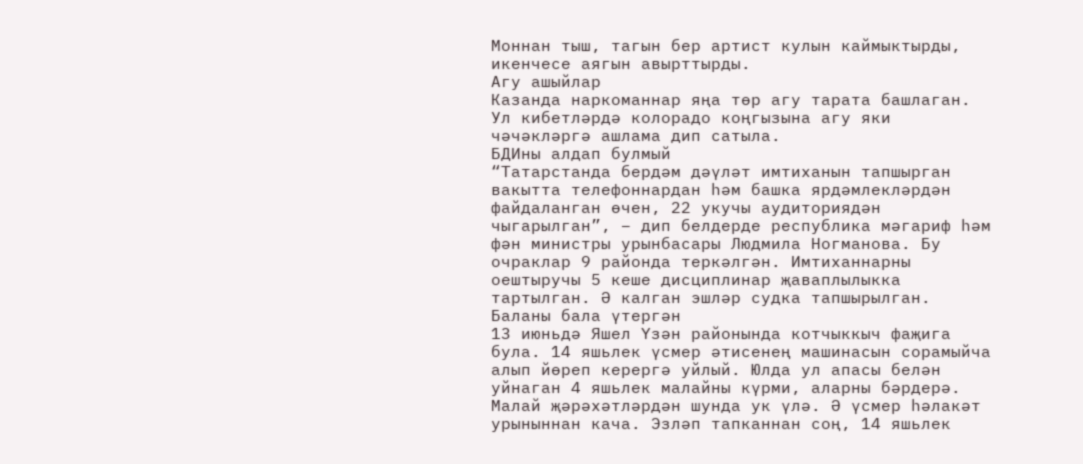Моннан тыш, тагын бер артист кулын каймыктырды, икенчесе аягын авырттырды.
Агу ашыйлар
Казанда наркоманнар яңа төр агу тарата башлаган. Ул кибетләрдә колорадо коңгызына агу яки чәчәкләргә ашлама дип сатыла.
БДИны алдап булмый
“Татарстанда бердәм дәүләт имтиханын тапшырган вакытта телефоннардан һәм башка ярдәмлекләрдән файдаланган өчен, 22 укучы аудиториядән чыгарылган”, – дип белдерде республика мәгариф һәм фән министры урынбасары Людмила Ногманова. Бу очраклар 9 районда теркәлгән. Имтиханнарны оештыручы 5 кеше дисциплинар җаваплылыкка тартылган. Ә калган эшләр судка тапшырылган.
Баланы бала үтергән
13 июньдә Яшел Үзән районында котчыккыч фаҗига була. 14 яшьлек үсмер әтисенең машинасын сорамыйча алып йөреп керергә уйлый. Юлда ул апасы белән уйнаган 4 яшьлек малайны күрми, аларны бәрдерә. Малай җәрәхәтләрдән шунда ук үлә. Ә үсмер һәлакәт урыныннан кача. Эзләп тапканнан соң, 14 яшьлек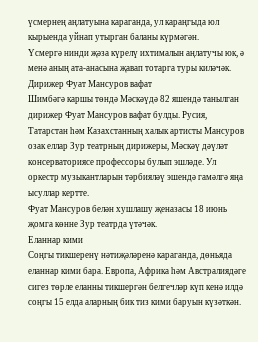үсмернең аңлатуына караганда, ул караңгыда юл кырыенда уйнап утырган баланы күрмәгән.
Үсмергә нинди җәза күрелү ихтималын аңлатучы юк, ә менә аның ата-анасына җавап тотарга туры киләчәк.
Дирижер Фуат Мансуров вафат
Шимбәгә каршы төндә Мәскәүдә 82 яшендә танылган дирижер Фуат Мансуров вафат булды. Русия, Татарстан һәм Казахстанның халык артисты Мансуров озак еллар Зур театрның дирижеры, Мәскәү дәүләт консерваториясе профессоры булып эшләде. Ул оркестр музыкантларын тәрбияләү эшендә гамәлгә яңа ысуллар кертте.
Фуат Мансуров белән хушлашу җеназасы 18 июнь җомга көнне Зур театрда үтәчәк.
Еланнар кими
Соңгы тикшеренү нәтиҗәләренә караганда, дөньяда еланнар кими бара. Европа, Африка һәм Австралиядәге сигез төрле еланны тикшергән белгечләр күп кенә илдә соңгы 15 елда аларның бик тиз кими баруын күзәткән.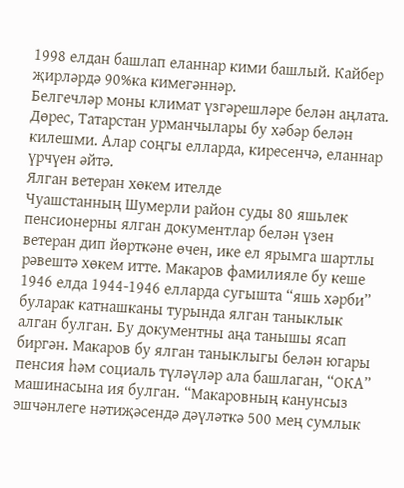1998 елдан башлап еланнар кими башлый. Кайбер җирләрдә 90%ка кимегәннәр.
Белгечләр моны климат үзгәрешләре белән аңлата. Дөрес, Татарстан урманчылары бу хәбәр белән килешми. Алар соңгы елларда, киресенчә, еланнар үрчүен әйтә.
Ялган ветеран хөкем ителде
Чуашстанның Шумерли район суды 80 яшьлек пенсионерны ялган документлар белән үзен ветеран дип йөрткәне өчен, ике ел ярымга шартлы рәвештә хөкем итте. Макаров фамилияле бу кеше 1946 елда 1944-1946 елларда сугышта “яшь хәрби” буларак катнашканы турында ялган таныклык алган булган. Бу документны аңа танышы ясап биргән. Макаров бу ялган таныклыгы белән югары пенсия һәм социаль түләүләр ала башлаган, “ОКА” машинасына ия булган. “Макаровның канунсыз эшчәнлеге нәтиҗәсендә дәүләткә 500 мең сумлык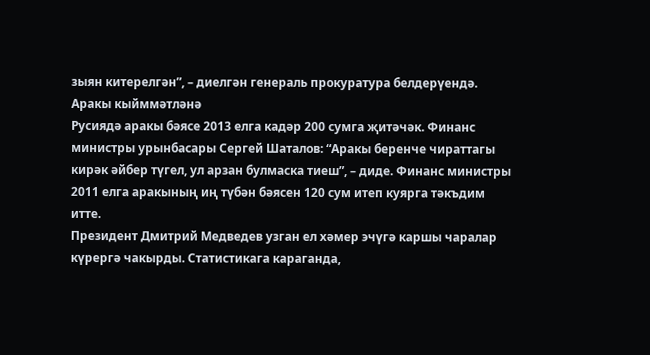зыян китерелгән”, – диелгән генераль прокуратура белдерүендә.
Аракы кыйммәтләнә
Русиядә аракы бәясе 2013 елга кадәр 200 сумга җитәчәк. Финанс министры урынбасары Сергей Шаталов: “Аракы беренче чираттагы кирәк әйбер түгел, ул арзан булмаска тиеш”, – диде. Финанс министры 2011 елга аракының иң түбән бәясен 120 сум итеп куярга тәкъдим итте.
Президент Дмитрий Медведев узган ел хәмер эчүгә каршы чаралар күрергә чакырды. Статистикага караганда,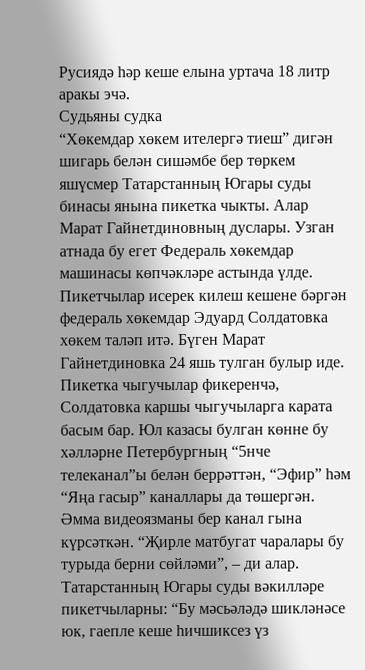Русиядә һәр кеше елына уртача 18 литр аракы эчә.
Судьяны судка
“Хөкемдар хөкем ителергә тиеш” дигән шигарь белән сишәмбе бер төркем яшүсмер Татарстанның Югары суды бинасы янына пикетка чыкты. Алар Марат Гайнетдиновның дуслары. Узган атнада бу егет Федераль хөкемдар машинасы көпчәкләре астында үлде.
Пикетчылар исерек килеш кешене бәргән федераль хөкемдар Эдуард Солдатовка хөкем таләп итә. Бүген Марат Гайнетдиновка 24 яшь тулган булыр иде. Пикетка чыгучылар фикеренчә, Солдатовка каршы чыгучыларга карата басым бар. Юл казасы булган көнне бу хәлләрне Петербургның “5нче телеканал”ы белән беррәттән, “Эфир” һәм “Яңа гасыр” каналлары да төшергән. Әмма видеоязманы бер канал гына күрсәткән. “Җирле матбугат чаралары бу турыда берни сөйләми”, – ди алар. Татарстанның Югары суды вәкилләре пикетчыларны: “Бу мәсьәләдә шикләнәсе юк, гаепле кеше һичшиксез үз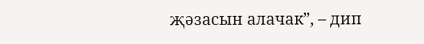җәзасын алачак”, – дип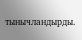тынычландырды.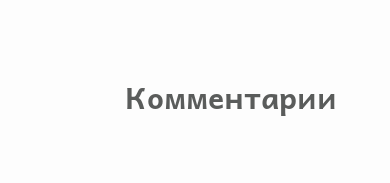Комментарии